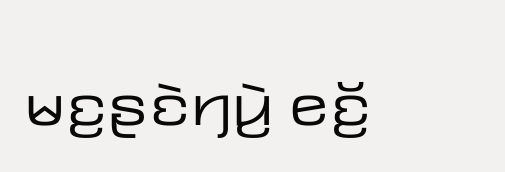ꤗꤢ꤬ꤔꤢꤧꤚꤣꤧ꤬ ꤕꤢꤩ꤬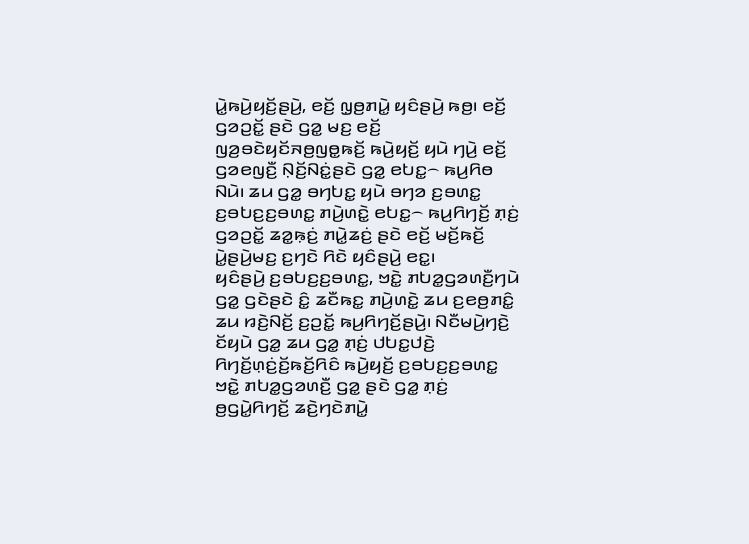ꤣꤧ꤭ꤒꤣꤧ꤬ꤟꤢꤩ꤬ꤔꤣꤧ꤬, ꤕꤢꤩ꤬ ꤜ꤫ꤥ꤬ꤊꤣꤧ꤭ ꤟꤢꤨꤔꤣꤧ꤬ ꤒꤥ꤬꤯ ꤕꤢꤩ꤬ ꤞꤤꤑꤢꤩ꤭ ꤔꤢꤧ ꤞꤤ꤭ ꤗꤢ꤬ ꤕꤢꤩ꤬ ꤜꤤ꤬ꤋꤢꤧꤟꤢꤩꤏꤥ꤬ꤜꤥ꤭ꤒꤢꤩ꤬ ꤒꤣꤧ꤬ꤟꤢꤩ꤬ ꤟꤣꤧ ꤚꤣꤧ꤬ ꤕꤢꤩ꤬ ꤞꤤꤕꤜꤢꤪ꤬ ꤡ꤫ꤢꤩ꤬ꤡꤢꤦ꤭ꤔꤢꤧ ꤞꤤ꤭ ꤕꤝꤢ꤭꤮ ꤒꤣ꤬ꤖꤥ ꤡꤣꤧ꤯ ꤘꤣ ꤞꤤ꤭ ꤋꤚꤝꤢ꤭ ꤟꤣꤧ ꤋꤚꤤ ꤢ꤬ꤋꤛꤢ꤭ ꤢ꤬ꤋꤝꤢ꤬ꤢ꤬ꤋꤛꤢ꤭ ꤊꤣꤧ꤬ꤛꤢꤧ꤭ ꤕꤝꤢ꤭꤮ ꤒꤣ꤬ꤖꤚꤢꤩ꤬ ꤊ꤫ꤢꤦ꤬ ꤞꤤꤑꤢꤩ꤭ ꤘꤤ꤭ꤒ꤫ꤢꤦ꤬ ꤊꤣꤧ꤭ꤘꤢꤦ꤬ ꤔꤢꤧ ꤕꤢꤩ꤬ ꤗꤢꤩ꤬ꤒꤢꤩ꤬ ꤣꤧ꤭ꤔꤣꤧ꤬ꤗꤢ꤬ ꤢ꤬ꤚꤢꤧ ꤖꤢꤧ ꤟꤢꤨꤔꤣꤧ꤬ ꤕꤢ꤭꤯
ꤟꤢꤨꤔꤣꤧ꤬ ꤢ꤬ꤋꤝꤢ꤬ꤢ꤬ꤋꤛꤢ꤭, ꤠꤢꤧ꤭ ꤊꤝꤤ꤭ꤞꤤꤛꤢꤪ꤬ꤚꤣꤧ ꤞꤤ꤭ ꤞꤢꤧꤔꤢꤧ ꤢꤨ꤭ ꤘꤢꤪꤒꤢ꤭ ꤊꤣꤧ꤬ꤛꤢꤧ꤭ ꤘꤣ ꤢ꤬ꤕꤥ꤬ꤊꤢꤨ꤭ ꤘꤣ ꤙꤢꤧ꤬ꤡꤢꤩ꤬ ꤢ꤬ꤑꤢꤩ꤭ ꤒꤣ꤬ꤖꤚꤢꤩ꤬ꤔꤣꤧ꤬꤯ ꤡꤢꤪꤗꤣꤧ꤬ꤚꤢꤧ꤬ ꤢꤩꤟꤣꤧ ꤞꤤ꤭ ꤘꤣ ꤞꤤ꤭ ꤊ꤫ꤢꤦ꤬ ꤓꤝꤢ꤭ꤓꤢꤧ꤬ ꤖꤚꤢꤩ꤬ꤛ꤫ꤢꤦ꤬ꤢꤩ꤬ꤒꤢꤩ꤬ꤖꤢꤨ ꤒꤣꤧ꤬ꤟꤢꤩ꤬ ꤢ꤬ꤋꤝꤢ꤬ꤢ꤬ꤋꤛꤢ꤭ ꤠꤢꤧ꤭ ꤊꤝꤤ꤭ꤞꤤꤛꤢꤪ꤬ ꤞꤤ꤭ ꤔꤢꤧ ꤞꤤ꤭ ꤊ꤫ꤢꤦ꤬ ꤥ꤬ꤞꤣꤧ꤭ꤖꤚꤢꤩ꤬ ꤘꤢꤧ꤬ꤚꤢꤧꤊꤣꤧ꤭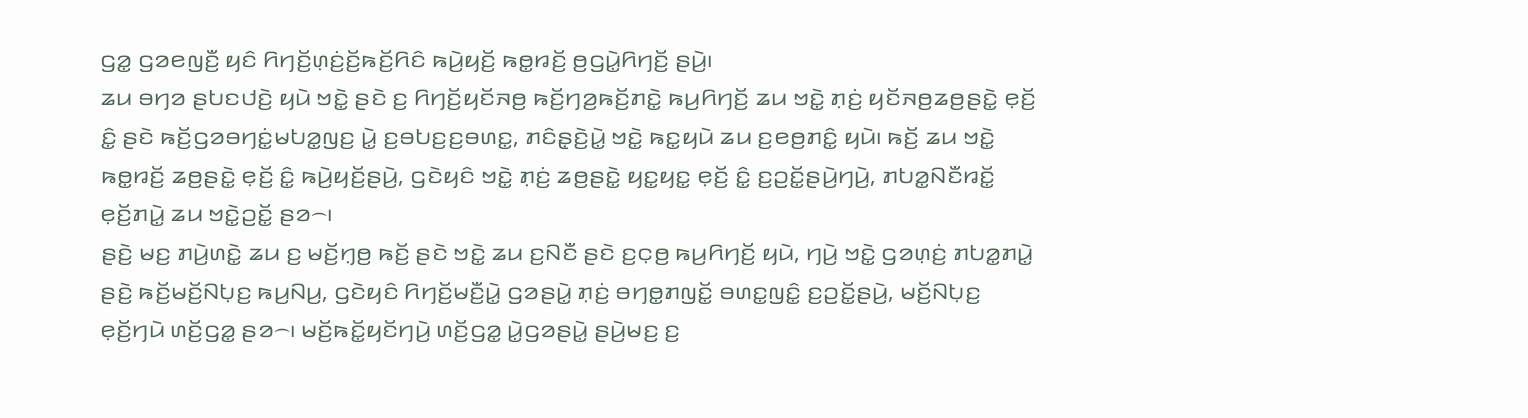ꤞꤤ꤭ ꤞꤤꤕꤜꤢꤪ꤬ ꤟꤢꤨ ꤖꤚꤢꤩ꤬ꤛ꤫ꤢꤦ꤬ꤢꤩ꤬ꤒꤢꤩ꤬ꤖꤢꤨ ꤒꤣꤧ꤬ꤟꤢꤩ꤬ ꤒꤥ꤭ꤙꤢꤩ꤬ ꤥ꤬ꤞꤣꤧ꤭ꤖꤚꤢꤩ꤬ ꤔꤣꤧ꤬꤯
ꤘꤣ ꤋꤚꤤ ꤔꤝꤢꤓꤢꤧ꤬ ꤟꤣꤧ ꤠꤢꤧ꤭ ꤔꤢꤧ ꤢ꤬ ꤖꤚꤢꤩ꤬ꤟꤢꤩꤏꤥ꤬ ꤒꤢꤩ꤬ꤚꤤ꤬ꤒꤢꤩ꤬ꤊꤢꤧ꤭ ꤒꤣ꤬ꤖꤚꤢꤩ꤬ ꤘꤣ ꤠꤢꤧ꤭ ꤊ꤫ꤢꤦ꤬ ꤟꤢꤩꤏꤥ꤬ꤘꤥ꤬ꤔꤢꤧ꤭ ꤕ꤫ꤢꤩ꤬ ꤢꤨ꤭ ꤔꤢꤧ ꤒꤢꤩ꤬ꤞꤤꤋꤚꤢꤦ꤭ꤗꤝꤤ꤭ꤜꤢ꤬ ꤣꤧ꤭ ꤢ꤬ꤋꤝꤢ꤬ꤢ꤬ꤋꤛꤢ꤭, ꤊꤢꤨꤔ꤫ꤢꤧ꤬ꤣꤧ꤭ ꤠꤢꤧ꤭ ꤒꤢ꤭ꤟꤣꤧ ꤘꤣ ꤢ꤬ꤕꤥ꤬ꤊꤢꤨ꤭ ꤟꤣꤧ꤯ ꤒꤢꤩ꤬ ꤘꤣ ꤠꤢꤧ꤭ ꤒꤥ꤭ꤙꤢꤩ꤬ ꤘꤥ꤬ꤔꤢꤧ꤭ ꤕ꤫ꤢꤩ꤬ ꤢꤨ꤭ ꤒꤣꤧ꤬ꤟꤢꤩ꤬ꤔꤣꤧ꤬, ꤞꤢꤧꤟꤢꤨ ꤠꤢꤧ꤭ ꤊ꤫ꤢꤦ꤬ ꤘꤥ꤬ꤔꤢꤧ꤭ ꤟꤢ꤭ꤟꤢ꤭ ꤕ꤫ꤢꤩ꤬ ꤢꤨ꤭ ꤢ꤬ꤑꤢꤩ꤭ꤔꤣꤧ꤬ꤚꤣꤧ꤬, ꤊꤝꤤ꤭ꤡꤢꤪꤙꤢꤩ꤭ ꤕ꤫ꤢꤩ꤬ꤊꤣꤧ꤭ ꤘꤣ ꤠꤢꤧ꤭ꤑꤢꤩ꤭ ꤔꤤ꤮꤯
ꤔꤢꤧ꤬ ꤗꤢ꤬ ꤊꤣꤧ꤬ꤛꤢꤧ꤭ ꤘꤣ ꤢ꤬ ꤗꤢꤩ꤬ꤚ꤫ꤥ꤬ ꤒꤢꤩ꤬ ꤔꤢꤧ ꤠꤢꤧ꤭ ꤘꤣ ꤢ꤬ꤡꤢꤪ ꤔꤢꤧ ꤢ꤬ꤍ꤫ꤥ꤬ ꤒꤣ꤬ꤖꤚꤢꤩ꤬ ꤟꤣꤧ, ꤚꤣꤧ꤬ ꤠꤢꤧ꤭ ꤞꤤꤛ꤫ꤢꤦ꤬ ꤊꤝꤤ꤭ꤊꤣꤧ꤭ ꤔꤢꤧ꤬ ꤒꤢꤩ꤬ꤗꤢꤩ꤬ꤡꤝ꤫ꤢ꤬ ꤒꤣ꤬ꤡꤣ꤬, ꤞꤢꤧꤟꤢꤨ ꤖꤚꤢꤩ꤬ꤗꤢꤪ꤬ꤣꤧ꤭ ꤞꤤꤔꤣꤧ꤭ ꤊ꤫ꤢꤦ꤬ ꤋꤚꤥ꤭ꤊꤜꤢꤩ꤭ ꤋꤛꤢ꤭ꤜꤢꤨ꤭ ꤢ꤬ꤑꤢꤩ꤭ꤔꤣꤧ꤬, ꤗꤢꤩ꤬ꤡꤝ꤫ꤢ꤬ ꤕ꤫ꤢꤩ꤬ꤚꤣꤧ ꤛꤢꤩ꤬ꤞꤤ꤭ ꤔꤤ꤮꤯ ꤗꤢꤩ꤬ꤒꤢꤩ꤭ꤟꤢꤩꤚꤣꤧ꤬ ꤛꤢꤩ꤬ꤞꤤ꤭ ꤣꤧ꤭ꤞꤤꤔꤣꤧ꤭ ꤔꤣꤧ꤬ꤗꤢ꤬ ꤢ꤬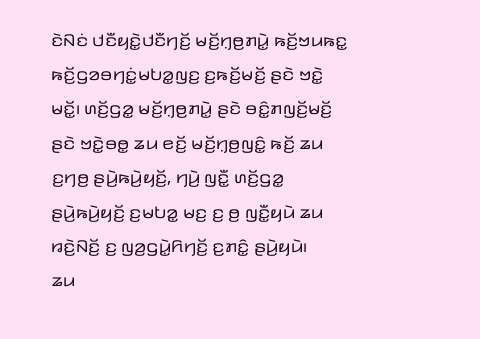ꤢꤧꤡꤢꤦ ꤓꤢꤪꤟꤢꤧ꤭ꤓꤢꤪꤚꤢꤩ꤬ ꤗꤢꤩ꤬ꤚ꤫ꤥ꤬ꤊꤣꤧ꤭ ꤒꤢꤩ꤬ꤠꤣꤒꤢ꤭ ꤒꤢꤩ꤬ꤞꤤꤋꤚꤢꤦ꤭ꤗꤝꤤ꤭ꤜꤢ꤬ ꤢ꤬ꤒꤢꤩ꤬ꤗꤢꤩ꤬ ꤔꤢꤧ ꤠꤢꤧ꤭ ꤗꤢꤩ꤭꤯ ꤛꤢꤩ꤬ꤞꤤ꤭ ꤗꤢꤩ꤬ꤚ꤫ꤥ꤬ꤊꤣꤧ꤭ ꤔꤢꤧ ꤋꤢꤨ꤭ꤊꤜꤢꤩ꤬ꤗꤢꤩ꤬ ꤔꤢꤧ ꤠꤢꤧ꤭ꤋꤥ꤭ ꤘꤣ ꤕꤢꤩ꤬ ꤗꤢꤩ꤬ꤚ꤫ꤥ꤬ꤜꤢꤨ꤭ ꤒꤢꤩ꤬ ꤘꤣ ꤢ꤬ꤚꤥ꤬ ꤔꤣꤧ꤬ꤒꤣꤧ꤬ꤟꤢꤩ꤬, ꤚꤣꤧ꤬ ꤜꤢꤪ꤭ ꤛꤢꤩ꤬ꤞꤤ꤭ ꤔꤣꤧ꤬ꤒꤣꤧ꤬ꤟꤢꤩ꤬ ꤢ꤬ꤗꤝꤤ꤭ ꤗꤢ꤬ ꤢ꤬ ꤥ꤬ ꤜꤢꤪ꤭ꤟꤣꤧ ꤘꤣ ꤙꤢꤧ꤬ꤡꤢꤩ꤬ ꤢ꤬ ꤜꤤ꤬ꤞꤣꤧ꤭ꤖꤚꤢꤩ꤬ ꤢ꤬ꤊꤢꤨ꤭ ꤔꤣꤧ꤬ꤟꤣꤧ꤯
ꤘꤣ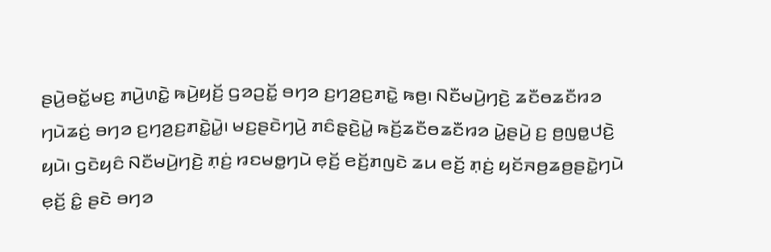ꤔꤣꤧ꤬ꤋꤢꤩ꤭ꤗꤢ꤬ ꤊꤣꤧ꤬ꤛꤢꤧ꤭ ꤒꤣꤧ꤬ꤟꤢꤩ꤬ ꤞꤤꤑꤢꤩ꤭ ꤋꤚꤤ ꤢ꤬ꤚꤤ꤬ꤢ꤬ꤊꤢꤧ꤭ ꤒꤥ꤬꤯ ꤡꤢꤪꤗꤣꤧ꤬ꤚꤢꤧ꤬ ꤘꤢꤪꤥꤘꤢꤪꤙꤤ ꤚꤣꤧꤘꤢꤦ꤬ ꤋꤚꤤ ꤢ꤬ꤚꤤ꤬ꤢ꤬ꤊꤢꤧ꤭ꤣꤧ꤭꤯ ꤗꤢ꤬ꤔꤢꤧꤚꤣꤧ꤬ ꤊꤢꤨꤔ꤫ꤢꤧ꤬ꤣꤧ꤭ ꤒꤢꤩ꤬ꤘꤢꤪꤥꤘꤢꤪꤙꤤ ꤣꤧ꤭ꤔꤣꤧ꤬ ꤢ꤬ ꤥ꤬ꤜꤥ꤭ꤓꤢꤧ꤬ ꤟꤣꤧ꤯ ꤞꤢꤧꤟꤢꤨ ꤡꤢꤪꤗꤣꤧ꤬ꤚꤢꤧ꤬ ꤊ꤫ꤢꤦ꤬ ꤙꤢꤗꤥ꤭ꤚꤣꤧ ꤕ꤫ꤢꤩ꤬ ꤕꤢꤩ꤬ꤊꤜꤢꤧ ꤘꤣ ꤕꤢꤩ꤬ ꤊ꤫ꤢꤦ꤬ ꤟꤢꤩꤏꤥ꤬ꤘꤥ꤬ꤔꤢꤧ꤭ꤚꤣꤧ ꤕ꤫ꤢꤩ꤬ ꤢꤨ꤭ ꤔꤢꤧ ꤋꤚꤤ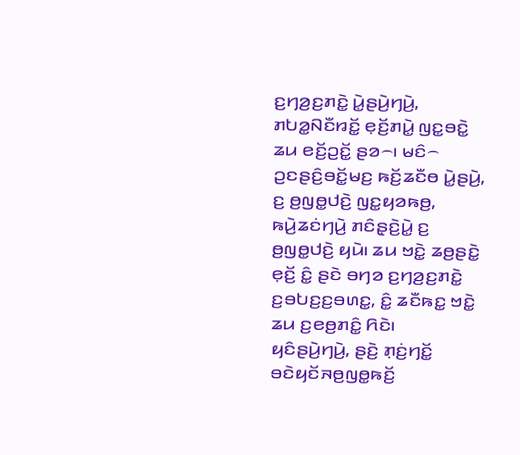ꤢ꤬ꤚꤤ꤬ꤢ꤬ꤊꤢꤧ꤭ ꤣꤧ꤭ꤔꤣꤧ꤬ꤚꤣꤧ꤬, ꤊꤝꤤ꤭ꤡꤢꤪꤙꤢꤩ꤭ ꤕ꤫ꤢꤩ꤬ꤊꤣꤧ꤭ ꤜꤢ꤭ꤋꤢꤧ꤭ ꤘꤣ ꤕꤢꤩ꤬ꤑꤢꤩ꤭ ꤔꤤ꤮꤯ ꤗꤢꤨ꤮ ꤑꤢꤔꤢꤨ꤬ꤋꤢꤩ꤭ꤗꤢ꤬ ꤒꤢꤩ꤬ꤘꤢꤪꤥ ꤣꤧ꤭ꤔꤣꤧ꤬, ꤢ꤬ ꤥ꤬ꤜꤥ꤭ꤓꤢꤧ꤬ ꤜꤢ꤭ꤟꤤꤒꤥ꤬, ꤒꤣꤧ꤬ꤘꤢꤦꤚꤣꤧ꤬ ꤊꤢꤨꤔ꤫ꤢꤧ꤬ꤣꤧ꤭ ꤢ꤬ ꤥ꤬ꤜꤥ꤭ꤓꤢꤧ꤬ ꤟꤣꤧ꤯ ꤘꤣ ꤠꤢꤧ꤭ ꤘꤥ꤬ꤔꤢꤧ꤭ ꤕ꤫ꤢꤩ꤬ ꤢꤨ꤭ ꤔꤢꤧ ꤋꤚꤤ ꤢ꤬ꤚꤤ꤬ꤢ꤬ꤊꤢꤧ꤭ ꤢ꤬ꤋꤝꤢ꤬ꤢ꤬ꤋꤛꤢ꤭, ꤢꤨ꤭ ꤘꤢꤪꤒꤢ꤭ ꤠꤢꤧ꤭ ꤘꤣ ꤢ꤬ꤕꤥ꤬ꤊꤢꤨ꤭ ꤖꤢꤧ꤯
ꤟꤢꤨꤔꤣꤧ꤬ꤚꤣꤧ꤬, ꤔꤢꤧ꤬ ꤊ꤫ꤢꤦ꤬ꤚꤢꤩ꤭ ꤋꤢꤧꤟꤢꤩꤏꤥ꤬ꤜꤥ꤭ꤒꤢꤩ꤬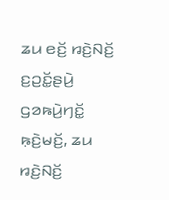ꤘꤣ ꤕꤢꤩ꤬ ꤙꤢꤧ꤬ꤡꤢꤩ꤬ ꤢ꤬ꤑꤢꤩ꤭ꤔꤣꤧ꤬ ꤞꤤꤒꤣꤧ꤬ꤚꤢꤩ꤭ ꤒ꤫ꤢꤧ꤬ꤗꤢꤩ꤬, ꤘꤣ ꤙꤢꤧ꤬ꤡꤢꤩ꤬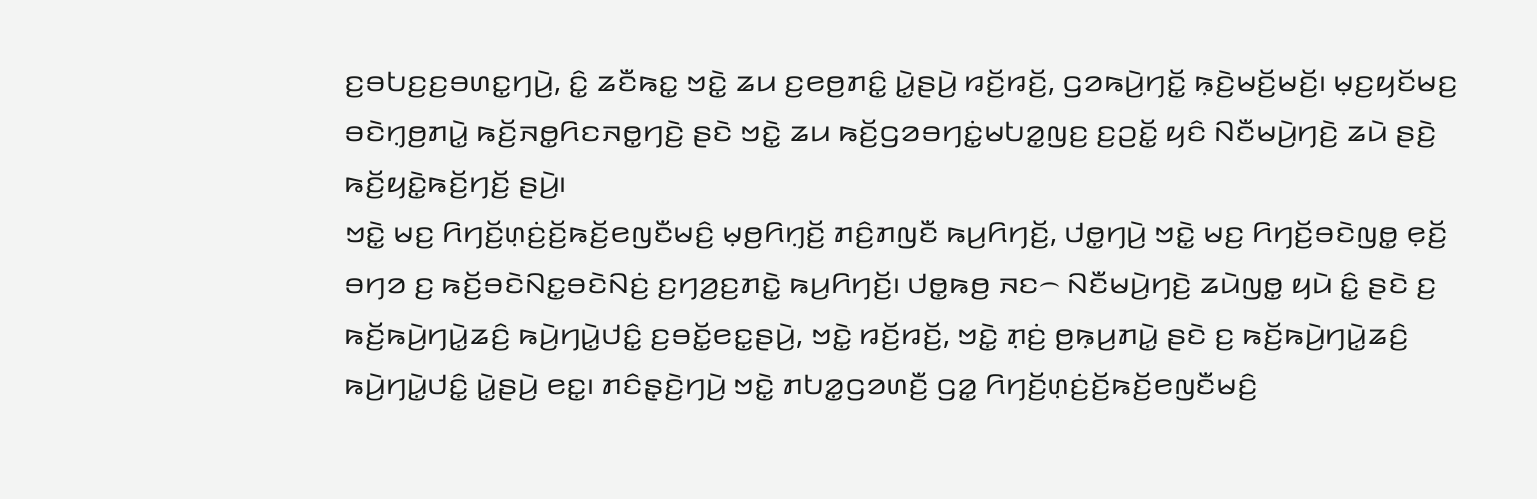ꤢ꤬ꤋꤝꤢ꤬ꤢ꤬ꤋꤛꤢ꤭ꤚꤣꤧ꤬, ꤢꤨ꤭ ꤘꤢꤪꤒꤢ꤭ ꤠꤢꤧ꤭ ꤘꤣ ꤢ꤬ꤕꤥ꤬ꤊꤢꤨ꤭ ꤣꤧ꤭ꤔꤣꤧ꤬ ꤙꤢꤩ꤬ꤙꤢꤩ꤬, ꤞꤤꤒꤣꤧ꤬ꤚꤢꤩ꤭ ꤒ꤫ꤢꤧ꤬ꤗꤢꤩ꤬ꤗꤢꤩ꤬꤯ ꤗ꤫ꤢ꤬ꤟꤢꤩꤗꤢ꤬ ꤋꤢꤧꤚ꤫ꤥ꤬ꤊꤣꤧ꤭ ꤒꤢꤩ꤬ꤏꤥ꤭ꤖꤢꤏꤥ꤭ꤚꤢꤧ꤬ ꤔꤢꤧ ꤠꤢꤧ꤭ ꤘꤣ ꤒꤢꤩ꤬ꤞꤤꤋꤚꤢꤦ꤭ꤗꤝꤤ꤭ꤜꤢ꤬ ꤢ꤬ꤑꤢꤩ꤭ ꤟꤢꤨ ꤡꤢꤪꤗꤣꤧ꤬ꤚꤢꤧ꤬ ꤘꤣꤧ ꤔꤢꤧ꤬ ꤒꤢꤩ꤬ꤟꤢꤧ꤭ꤒꤢꤩ꤬ꤚꤢꤩ꤬ ꤔꤣꤧ꤬꤯
ꤠꤢꤧ꤭ ꤗꤢ꤬ ꤖꤚꤢꤩ꤬ꤛ꤫ꤢꤦ꤬ꤢꤩ꤬ꤒꤢꤩ꤬ꤕꤜꤢꤪꤗꤢꤨ꤬ ꤗ꤫ꤥ꤬ꤖꤚ꤫ꤢꤩ꤬ ꤊꤢꤨ꤬ꤊꤜꤢꤪ ꤒꤣ꤬ꤖꤚꤢꤩ꤬, ꤓꤥ꤭ꤚꤣꤧ꤬ ꤠꤢꤧ꤭ ꤗꤢ꤬ ꤖꤚꤢꤩ꤬ꤋꤢꤧꤜꤥ꤭ ꤕ꤫ꤢꤩ꤬ ꤋꤚꤤ ꤢ꤬ ꤒꤢꤩ꤬ꤋꤢꤧꤡꤢ꤭ꤋꤢꤧꤡꤢꤦ꤬ ꤢ꤬ꤚꤤ꤬ꤢ꤬ꤊꤢꤧ꤭ ꤒꤣ꤬ꤖꤚꤢꤩ꤬꤯ ꤓꤥ꤭ꤒꤥ꤬ ꤏꤢ꤮ ꤡꤢꤪꤗꤣꤧ꤬ꤚꤢꤧ꤬ ꤘꤣꤧꤜꤥ꤭ ꤟꤣꤧ ꤢꤨ꤭ ꤔꤢꤧ ꤢ꤬ ꤒꤢꤩ꤬ꤒꤣꤧ꤬ꤚꤣꤧ꤭ꤘꤢꤨ꤬ ꤒꤣꤧ꤬ꤚꤣꤧ꤭ꤓꤢꤨ꤭ ꤢ꤬ꤋꤢꤩ꤭ꤕꤢ꤭ꤔꤣꤧ꤬, ꤠꤢꤧ꤭ ꤙꤢꤩ꤬ꤙꤢꤩ꤬, ꤠꤢꤧ꤭ ꤊ꤫ꤢꤦ꤬ ꤥ꤬ꤒ꤫ꤣ꤬ꤊꤣꤧ꤭ ꤔꤢꤧ ꤢ꤬ ꤒꤢꤩ꤬ꤒꤣꤧ꤬ꤚꤣꤧ꤭ꤘꤢꤨ꤬ ꤒꤣꤧ꤬ꤚꤣꤧ꤭ꤓꤢꤨ꤭ ꤣꤧ꤭ꤔꤣꤧ꤬ ꤕꤢ꤭꤯ ꤊꤢꤨꤔ꤫ꤢꤧ꤬ꤚꤣꤧ꤬ ꤠꤢꤧ꤭ ꤊꤝꤤ꤭ꤞꤤꤛꤢꤪ꤬ ꤞꤤ꤭ ꤖꤚꤢꤩ꤬ꤛ꤫ꤢꤦ꤬ꤢꤩ꤬ꤒꤢꤩ꤬ꤕꤜꤢꤪꤗꤢꤨ꤬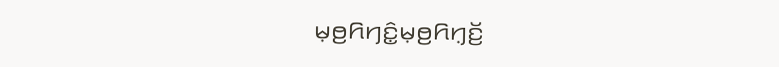ꤗ꤫ꤥ꤬ꤖꤚꤢꤨ꤭ꤗ꤫ꤥ꤬ꤖꤚ꤫ꤢꤩ꤬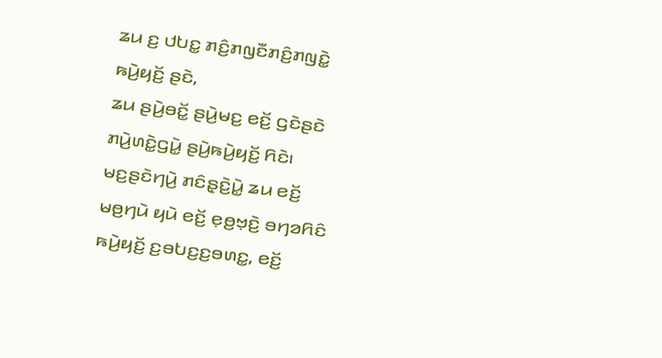ꤘꤣ ꤢ꤬ ꤓꤝꤢ꤭ ꤊꤢꤨ꤬ꤊꤜꤢꤪꤊꤢꤨ꤬ꤊꤜꤢꤧ꤭ ꤒꤣꤧ꤬ꤟꤢꤩ꤬ ꤔꤢꤧ,
ꤘꤣ ꤔꤣꤧ꤬ꤋꤢꤩ꤭ ꤔꤣꤧ꤬ꤗꤢ꤬ ꤕꤢꤩ꤬ ꤞꤢꤧꤔꤢꤧ ꤊꤣꤧ꤬ꤛꤢꤧ꤭ꤞꤣꤧ꤭ ꤔꤣꤧ꤬ꤒꤣꤧ꤬ꤟꤢꤩ꤬ ꤖꤢꤧ꤯ ꤗꤢ꤬ꤔꤢꤧꤚꤣꤧ꤬ ꤊꤢꤨꤔ꤫ꤢꤧ꤬ꤣꤧ꤭ ꤘꤣ ꤕꤢꤩ꤬ ꤗꤥ꤬ꤚꤣꤧ ꤟꤣꤧ ꤕꤢꤩ꤬ ꤕ꤫ꤥ꤬ꤠ꤫ꤢꤧ꤬ ꤋꤚꤤꤖꤢꤨ ꤒꤣꤧ꤬ꤟꤢꤩ꤬ ꤢ꤬ꤋꤝꤢ꤬ꤢ꤬ꤋꤛꤢ꤭, ꤕꤢꤩ꤬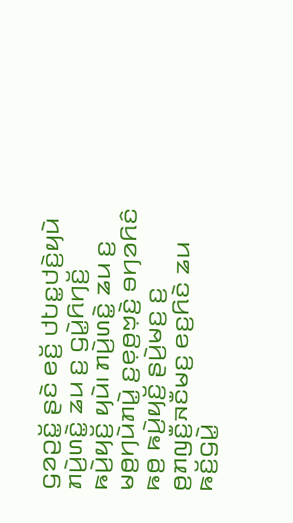ꤞꤤꤑꤢꤩ꤭ ꤔꤢꤧ ꤕꤢꤩ꤬ ꤓꤝꤢ꤭ꤓꤢꤧ꤬ꤟꤣꤧ ꤊꤣꤧ꤬ꤛꤢꤧ꤭ ꤘꤣ ꤢ꤬ ꤞꤣꤧ꤭ꤖꤚꤢꤩ꤬ ꤒꤣꤧ꤬ꤟꤢꤩ꤬ ꤟꤣꤧ꤯ ꤊꤣꤧ꤬ꤛꤢꤧ꤭ ꤘꤣ ꤢ꤬ ꤗꤥ꤬ꤚꤣꤧꤊꤣꤧ꤭ ꤢ꤬ꤕ꤫ꤥ꤬ꤠ꤫ꤢꤧ꤬ ꤋꤚꤤꤖꤢꤨ ꤒꤥ꤬ ꤒꤣꤧ꤬ꤟꤢꤩ꤬ ꤔꤣꤧ꤬ꤗꤢ꤬ ꤢ꤬ ꤥ꤬ꤊꤜꤢꤪ꤬ꤏꤢꤪꤗꤢ꤬ ꤕꤢ꤬ꤖꤢꤧ ꤘꤣ ꤒꤢꤩ꤬ꤞꤣꤧ꤭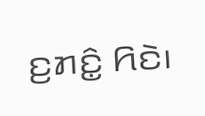ꤢ꤬ꤊꤢꤨ꤭ ꤖꤢꤧ꤯